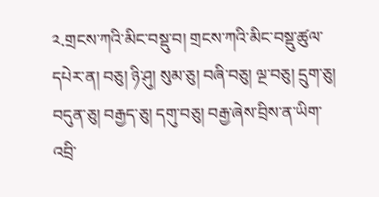༢.གྲངས་ཀའི་མིང་བསྡུ་བ། གྲངས་ཀའི་མིང་བསྡུ་ཚུལ་དཔེར་ན། བཅུ། ཉི་ཤུ། སུམ་ཅུ། བཞི་བཅུ། ལྔ་བཅུ། དྲུག་ཅུ། བདུན་ཅུ། བརྒྱད་ཅུ། དགུ་བཅུ། བརྒྱ་ཞེས་བྲིས་ན་ཡིག་འབྲི་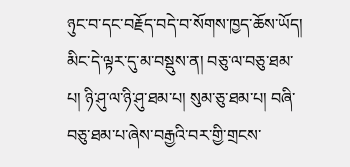ཉུང་བ་དང་བརྗོད་བདེ་བ་སོགས་ཁྱད་ཆོས་ཡོད། མིང་དེ་ལྟར་དུ་མ་བསྡུས་ན། བཅུ་ལ་བཅུ་ཐམ་པ། ཉི་ཤུ་ལ་ཉི་ཤུ་ཐམ་པ། སུམ་ཅུ་ཐམ་པ། བཞི་བཅུ་ཐམ་པ་ཞེས་བརྒྱའི་བར་གྱི་གྲངས་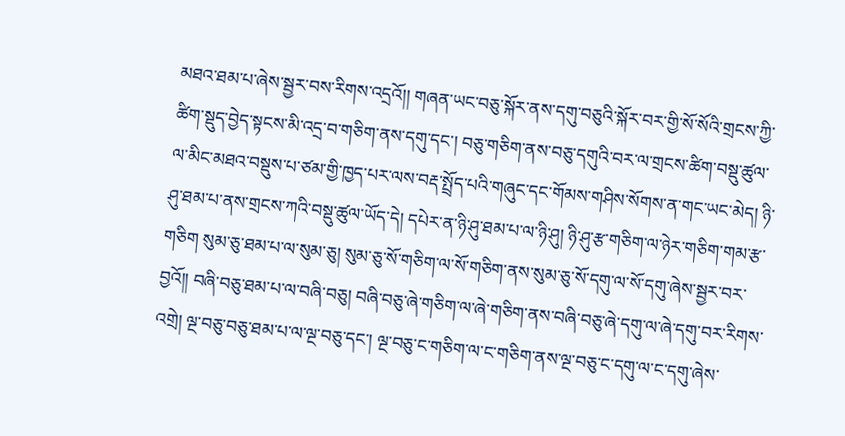མཐའ་ཐམ་པ་ཞེས་སྦྱར་བས་རིགས་འདྲའོ།། གཞན་ཡང་བཅུ་སྐོར་ནས་དགུ་བཅུའི་སྐོར་བར་གྱི་སོ་སོའི་གྲངས་ཀྱི་ཚིག་སྡུད་བྱེད་སྟངས་མི་འདྲ་བ་གཅིག་ནས་དགུ་དང་། བཅུ་གཅིག་ནས་བཅུ་དགུའི་བར་ལ་གྲངས་ཚིག་བསྡུ་ཚུལ་ལ་མིང་མཐའ་བསྡུས་པ་ཙམ་གྱི་ཁྱད་པར་ལས་བརྡ་སྤྲོད་པའི་གཞུང་དང་གོམས་གཤིས་སོགས་ན་གང་ཡང་མེད། ཉི་ཤུ་ཐམ་པ་ནས་གྲངས་ཀའི་བསྡུ་ཚུལ་ཡོད་དེ། དཔེར་ན་ཉི་ཤུ་ཐམ་པ་ལ་ཉི་ཤུ། ཉི་ཤུ་རྩ་གཅིག་ལ་ཉེར་གཅིག་གམ་རྩ་གཅིག སུམ་ཅུ་ཐམ་པ་ལ་སུམ་ཅུ། སུམ་ཅུ་སོ་གཅིག་ལ་སོ་གཅིག་ནས་སུམ་ཅུ་སོ་དགུ་ལ་སོ་དགུ་ཞེས་སྦྱར་བར་བྱའོ།། བཞི་བཅུ་ཐམ་པ་ལ་བཞི་བཅུ། བཞི་བཅུ་ཞེ་གཅིག་ལ་ཞེ་གཅིག་ནས་བཞི་བཅུ་ཞེ་དགུ་ལ་ཞེ་དགུ་བར་རིགས་འགྲེ། ལྔ་བཅུ་བཅུ་ཐམ་པ་ལ་ལྔ་བཅུ་དང་། ལྔ་བཅུ་ང་གཅིག་ལ་ང་གཅིག་ནས་ལྔ་བཅུ་ང་དགུ་ལ་ང་དགུ་ཞེས་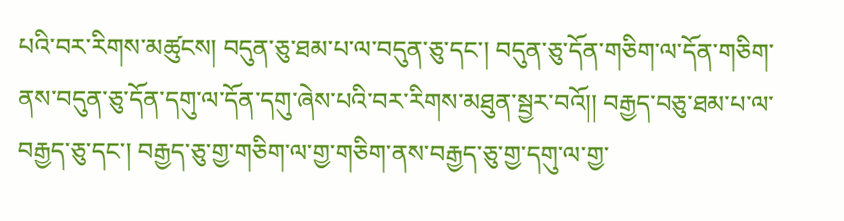པའི་བར་རིགས་མཚུངས། བདུན་ཅུ་ཐམ་པ་ལ་བདུན་ཅུ་དང་། བདུན་ཅུ་དོན་གཅིག་ལ་དོན་གཅིག་ནས་བདུན་ཅུ་དོན་དགུ་ལ་དོན་དགུ་ཞེས་པའི་བར་རིགས་མཐུན་སྦྱར་བའོ།། བརྒྱད་བཅུ་ཐམ་པ་ལ་བརྒྱད་ཅུ་དང་། བརྒྱད་ཅུ་གྱ་གཅིག་ལ་གྱ་གཅིག་ནས་བརྒྱད་ཅུ་གྱ་དགུ་ལ་གྱ་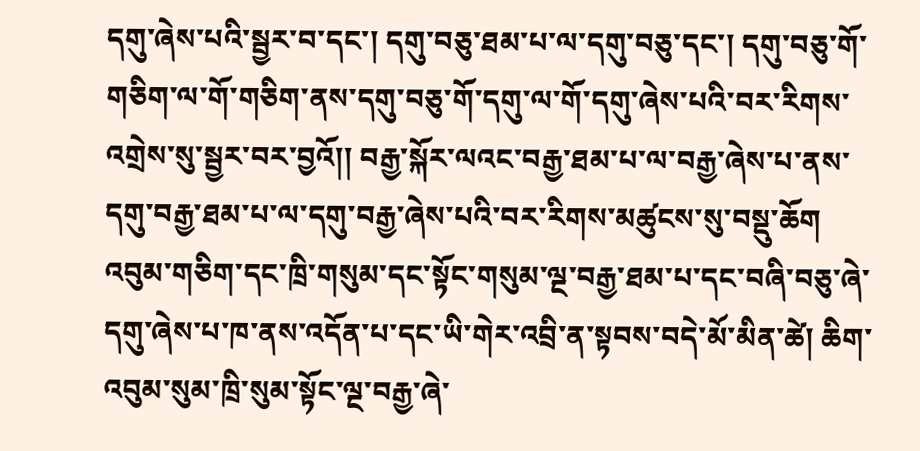དགུ་ཞེས་པའི་སྦྱར་བ་དང་། དགུ་བཅུ་ཐམ་པ་ལ་དགུ་བཅུ་དང་། དགུ་བཅུ་གོ་གཅིག་ལ་གོ་གཅིག་ནས་དགུ་བཅུ་གོ་དགུ་ལ་གོ་དགུ་ཞེས་པའི་བར་རིགས་འགྲེས་སུ་སྦྱར་བར་བྱའོ།། བརྒྱ་སྐོར་ལའང་བརྒྱ་ཐམ་པ་ལ་བརྒྱ་ཞེས་པ་ནས་དགུ་བརྒྱ་ཐམ་པ་ལ་དགུ་བརྒྱ་ཞེས་པའི་བར་རིགས་མཚུངས་སུ་བསྡུ་ཆོག འབུམ་གཅིག་དང་ཁྲི་གསུམ་དང་སྟོང་གསུམ་ལྔ་བརྒྱ་ཐམ་པ་དང་བཞི་བཅུ་ཞེ་དགུ་ཞེས་པ་ཁ་ནས་འདོན་པ་དང་ཡི་གེར་འབྲི་ན་སྟབས་བདེ་མོ་མིན་ཚེ། ཆིག་འབུམ་སུམ་ཁྲི་སུམ་སྟོང་ལྔ་བརྒྱ་ཞེ་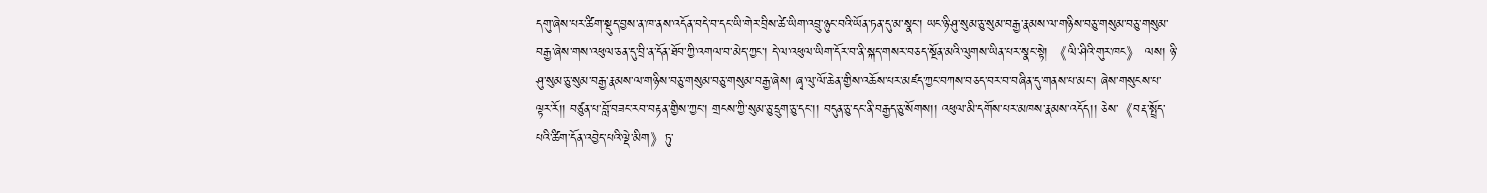དགུ་ཞེས་པར་ཚིག་སྡུད་བྱས་ན་ཁ་ནས་འདོན་བདེ་བ་དང་ཡི་གེར་བྲིས་ཚེ་ཡིག་འབྲུ་ཉུང་བའི་ཡོན་ཏན་དུ་མ་སྣང་། ཡང་ཉི་ཤུ་སུམ་ཅུ་སུམ་བརྒྱ་རྣམས་ལ་གཉིས་བཅུ་གསུམ་བཅུ་གསུམ་བརྒྱ་ཞེས་གས་འཕུལ་ཅན་དུ་བྲི་ན་དོན་ཐོབ་ཀྱི་འགལ་བ་མེད་ཀྱང་། དེ་ལ་འཕུལ་ཡིག་དོར་བ་ནི་སྐད་གསར་བཅད་སྔོན་མའི་ལུགས་ཡིན་པར་སྣང་སྟེ། 《ལི་ཤིའི་གུར་ཁང》 ལས། ཉི་ཤུ་སུམ་ཅུ་སུམ་བརྒྱ་རྣམས་ལ་གཉིས་བཅུ་གསུམ་བཅུ་གསུམ་བརྒྱ་ཞེས། ཞྭ་ལུ་ལོ་ཆེན་གྱིས་འཆོས་པར་མཛད་ཀྱང་བཀས་བཅད་བར་བ་བཞིན་དུ་གནས་པ་མང་། ཞེས་གསུངས་པ་ལྟར་རོ།། བཙུན་པ་བློ་བཟང་རབ་བརྟན་གྱིས་ཀྱང་། གྲངས་ཀྱི་སུམ་ཅུ་དྲུག་ཅུ་དང་།། བདུན་ཅུ་དང་ནི་བརྒྱད་ཅུ་སོགས།། འཕུལ་མི་དགོས་པར་མཁས་རྣམས་འདོད།། ཅེས་《བརྡ་སྤྲོད་པའི་ཚིག་དོན་འབྱེད་པའི་ལྡེ་མིག》ཏུ་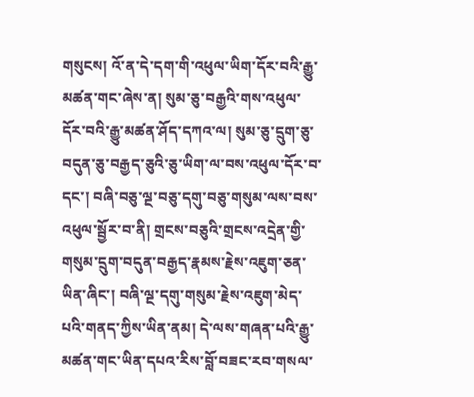གསུངས། འོ་ན་དེ་དག་གི་འཕུལ་ཡིག་དོར་བའི་རྒྱུ་མཚན་གང་ཞེས་ན། སུམ་ཅུ་བརྒྱའི་གས་འཕུལ་དོར་བའི་རྒྱུ་མཚན་ཤོད་དཀའ་ལ། སུམ་ཅུ་དྲུག་ཅུ་བདུན་ཅུ་བརྒྱད་ཅུའི་ཅུ་ཡིག་ལ་བས་འཕུལ་དོར་བ་དང་། བཞི་བཅུ་ལྔ་བཅུ་དགུ་བཅུ་གསུམ་ལས་བས་འཕུལ་སྦྱོར་བ་ནི། གྲངས་བཅུའི་གྲངས་འདྲེན་གྱི་གསུམ་དྲུག་བདུན་བརྒྱད་རྣམས་རྗེས་འཇུག་ཅན་ཡིན་ཞིང་། བཞི་ལྔ་དགུ་གསུམ་རྗེས་འཇུག་མེད་པའི་གནད་ཀྱིས་ཡིན་ནམ། དེ་ལས་གཞན་པའི་རྒྱུ་མཚན་གང་ཡིན་དཔའ་རིས་བློ་བཟང་རབ་གསལ་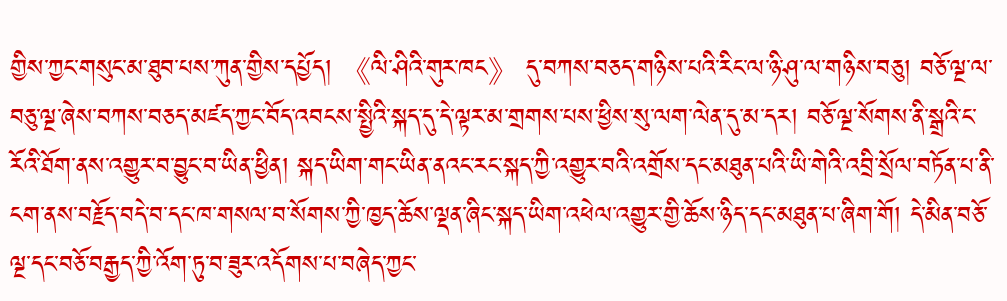གྱིས་ཀྱང་གསུང་མ་ཐུབ་པས་ཀུན་གྱིས་དཔྱོད། 《ལི་ཤིའི་གུར་ཁང》 དུ་བཀས་བཅད་གཉིས་པའི་རིང་ལ་ཉི་ཤུ་ལ་གཉིས་བཅུ། བཅོ་ལྔ་ལ་བཅུ་ལྔ་ཞེས་བཀས་བཅད་མཛད་ཀྱང་བོད་འབངས་སྤྱིའི་སྐད་དུ་དེ་ལྟར་མ་གྲགས་པས་ཕྱིས་སུ་ལག་ལེན་དུ་མ་དར། བཅོ་ལྔ་སོགས་ནི་སྒྲའི་ང་རོའི་ཐོག་ནས་འགྱུར་བ་བྱུང་བ་ཡིན་ཕྱིན། སྐད་ཡིག་གང་ཡིན་ནའང་རང་སྐད་ཀྱི་འགྱུར་བའི་འགྲོས་དང་མཐུན་པའི་ཡི་གེའི་འབྲི་སྲོལ་བཏོན་པ་ནི་ངག་ནས་བརྗོད་བདེ་བ་དང་ཁ་གསལ་བ་སོགས་ཀྱི་ཁྱད་ཆོས་ལྡན་ཞིང་སྐད་ཡིག་འཕེལ་འགྱུར་གྱི་ཆོས་ཉིད་དང་མཐུན་པ་ཞིག་གོ། དེ་མིན་བཅོ་ལྔ་དང་བཅོ་བརྒྱད་ཀྱི་འོག་ཏུ་བ་ཟུར་འདོགས་པ་བཞེད་ཀྱང་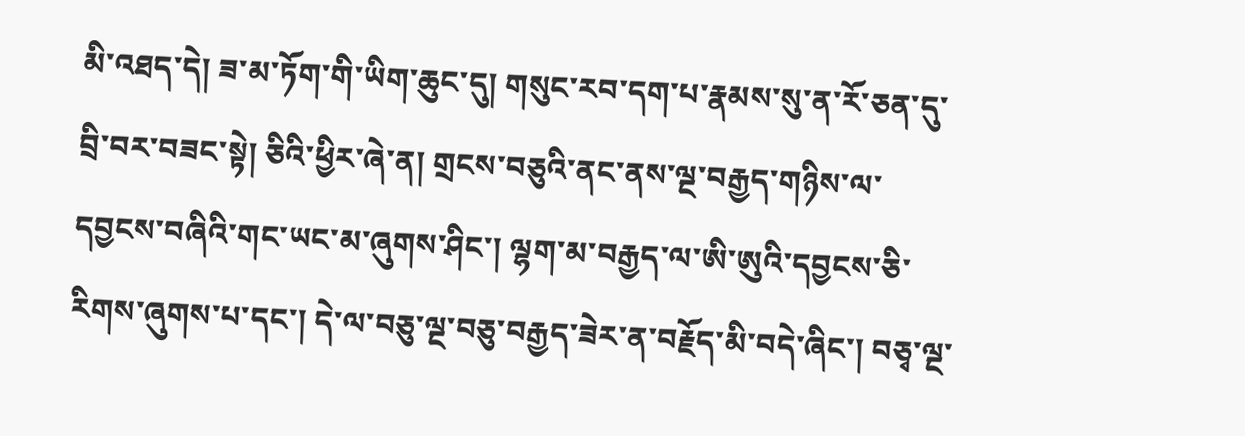མི་འཐད་དེ། ཟ་མ་ཏོག་གི་ཡིག་ཆུང་དུ། གསུང་རབ་དག་པ་རྣམས་སུ་ན་རོ་ཅན་དུ་བྲི་བར་བཟང་སྟེ། ཅིའི་ཕྱིར་ཞེ་ན། གྲངས་བཅུའི་ནང་ནས་ལྔ་བརྒྱད་གཉིས་ལ་དབྱངས་བཞིའི་གང་ཡང་མ་ཞུགས་ཤིང་། ལྷག་མ་བརྒྱད་ལ་ཨི་ཨུའི་དབྱངས་ཅི་རིགས་ཞུགས་པ་དང་། དེ་ལ་བཅུ་ལྔ་བཅུ་བརྒྱད་ཟེར་ན་བརྗོད་མི་བདེ་ཞིང་། བཅྭ་ལྔ་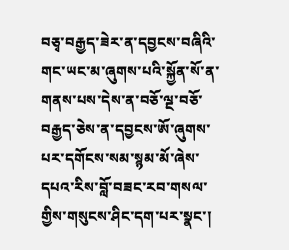བཅྭ་བརྒྱད་ཟེར་ན་དབྱངས་བཞིའི་གང་ཡང་མ་ཞུགས་པའི་སྐྱོན་སོ་ན་གནས་པས་དེས་ན་བཅོ་ལྔ་བཅོ་བརྒྱད་ཅེས་ན་དབྱངས་ཨོ་ཞུགས་པར་དགོངས་སམ་སྙམ་མོ་ཞེས་དཔའ་རིས་བློ་བཟང་རབ་གསལ་གྱིས་གསུངས་ཤིང་དག་པར་སྣང་།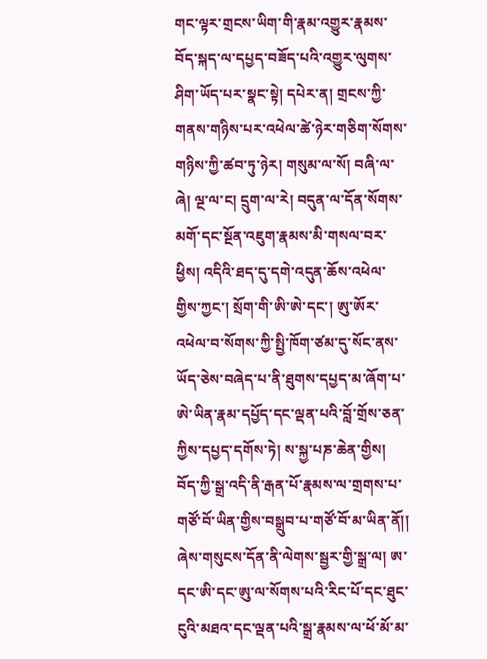གང་ལྟར་གྲངས་ཡིག་གི་རྣམ་འགྱུར་རྣམས་བོད་སྐད་ལ་དཔྱད་བཟོད་པའི་འགྱུར་ལུགས་ཤིག་ཡོད་པར་སྣང་སྟེ། དཔེར་ན། གྲངས་ཀྱི་གནས་གཉིས་པར་འཕེལ་ཚེ་ཉེར་གཅིག་སོགས་གཉིས་ཀྱི་ཚབ་ཏུ་ཉེར། གསུམ་ལ་སོ། བཞི་ལ་ཞེ། ལྔ་ལ་ང། དྲུག་ལ་རེ། བདུན་ལ་དོན་སོགས་མགོ་དང་སྔོན་འཇུག་རྣམས་མི་གསལ་བར་ཕྱིས། འདིའི་ཐད་དུ་དགེ་འདུན་ཆོས་འཕེལ་གྱིས་ཀྱང་། སྲོག་གི་ཨི་ཨེ་དང་། ཨུ་ཨོར་འཕེལ་བ་སོགས་ཀྱི་སྤྱི་ཁོག་ཙམ་དུ་སོང་ནས་ཡོད་ཅེས་བཞེད་པ་ནི་ཐུགས་དཔྱད་མ་ཞོག་པ་ཨེ་ཡིན་རྣམ་དཔྱོད་དང་ལྡན་པའི་བློ་གྲོས་ཅན་ཀྱིས་དཔྱད་དགོས་ཏེ། ས་སྐྱ་པཎ་ཆེན་གྱིས། བོད་ཀྱི་སྒྲ་འདི་ནི་རྒན་པོ་རྣམས་ལ་གྲགས་པ་གཙོ་བོ་ཡིན་གྱིས་བསྒྲུབ་པ་གཙོ་བོ་མ་ཡིན་ནོ།། ཞེས་གསུངས་དོན་ནི་ལེགས་སྦྱར་གྱི་སྒྲ་ལ། ཨ་དང་ཨི་དང་ཨུ་ལ་སོགས་པའི་རིང་པོ་དང་ཐུང་ངུའི་མཐའ་དང་ལྡན་པའི་སྒྲ་རྣམས་ལ་ཕོ་མོ་མ་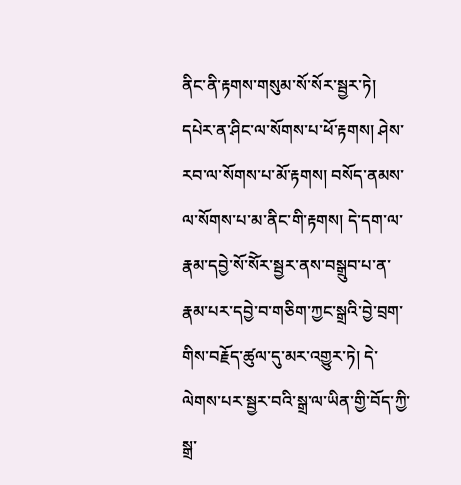ནིང་ནི་རྟགས་གསུམ་སོ་སོར་སྦྱར་ཏེ། དཔེར་ན་ཤིང་ལ་སོགས་པ་ཕོ་རྟགས། ཤེས་རབ་ལ་སོགས་པ་མོ་རྟགས། བསོད་ནམས་ལ་སོགས་པ་མ་ནིང་གི་རྟགས། དེ་དག་ལ་རྣམ་དབྱེ་སོ་སོེར་སྦྱར་ནས་བསྒྲུབ་པ་ན་རྣམ་པར་དབྱེ་བ་གཅིག་ཀྱང་སྒྲའི་བྱེ་བྲག་གིས་བརྗོད་ཚུལ་དུ་མར་འགྱུར་ཏེ། དེ་ལེགས་པར་སྦྱར་བའི་སྒྲ་ལ་ཡིན་གྱི་བོད་ཀྱི་སྒྲ་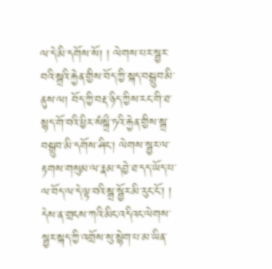ལ་དེ་མི་དགོས་སོ། ། ལེགས་པར་སྦྱར་བའི་སྒྲའི་རྐྱེན་གྱིས་བོད་ཀྱི་སྐད་བསྒྲུབ་མི་ནུས་ལ། བོད་ཀྱི་བརྡ་ཉིད་ཀྱིས་རང་གི་ཐ་སྙད་གོ་བའི་ཕྱིར་སཾསྐྲྀ་ཏའི་རྐྱེན་གྱིས་སྒྲ་བསྒྲུབ་མི་དགོས་ཤིང་། ལེགས་སྦྱར་ལ་རྟགས་གསུམ་ལ་རྣམ་དབྱེ་ཐ་དད་ཡོད་པ་ལ་བོད་ལ་དེ་ལྟ་བའི་སྒྲ་སྦྱོར་མི་རུང་ངོ་། ། དེས་ན་གྲངས་ཀའི་མིང་འདིའང་ལེགས་སྦྱར་སྐད་ཀྱི་འགྲོས་སུ་སྙེག་པ་མ་ཡིན་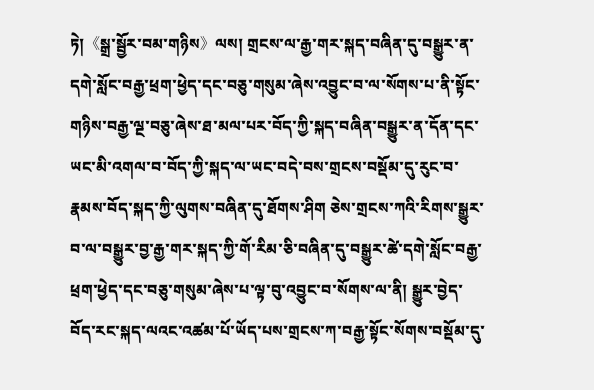ཏེ།《སྒྲ་སྦྱོར་བམ་གཉིས》ལས། གྲངས་ལ་རྒྱ་གར་སྐད་བཞིན་དུ་བསྒྱུར་ན་དགེ་སློང་བརྒྱ་ཕྲག་ཕྱེད་དང་བཅུ་གསུམ་ཞེས་འབྱུང་བ་ལ་སོགས་པ་ནི་སྟོང་གཉིས་བརྒྱ་ལྔ་བཅུ་ཞེས་ཐ་མལ་པར་བོད་ཀྱི་སྐད་བཞིན་བསྒྱུར་ན་དོན་དང་ཡང་མི་འགལ་བ་བོད་ཀྱི་སྐད་ལ་ཡང་བདེ་བས་གྲངས་བསྡོམ་དུ་རུང་བ་རྣམས་བོད་སྐད་ཀྱི་ལུགས་བཞིན་དུ་ཐོགས་ཤིག ཅེས་གྲངས་ཀའི་རིགས་སྒྱུར་བ་ལ་བསྒྱུར་བྱ་རྒྱ་གར་སྐད་ཀྱི་གོ་རིམ་ཅི་བཞིན་དུ་བསྒྱུར་ཚེ་དགེ་སློང་བརྒྱ་ཕྲག་ཕྱེད་དང་བཅུ་གསུམ་ཞེས་པ་ལྟ་བུ་འབྱུང་བ་སོགས་ལ་ནི། སྒྱུར་བྱེད་བོད་རང་སྐད་ལའང་འཚམ་པོ་ཡོད་པས་གྲངས་ཀ་བརྒྱ་སྟོང་སོགས་བསྡོམ་དུ་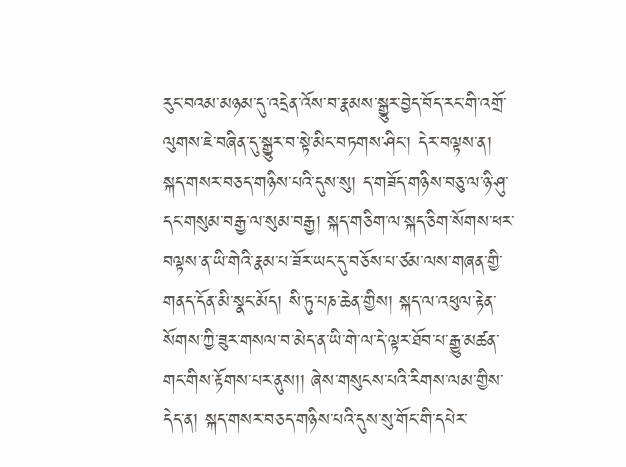རུང་བའམ་མཉམ་དུ་འདྲེན་འོས་བ་རྣམས་སྒྱུར་བྱེད་བོད་རང་གི་འགྲོ་ལུགས་ཇེ་བཞིན་དུ་སྒྱུར་བ་སྟེ་མིང་བཏགས་ཤིང་། དེར་བལྟས་ན། སྐད་གསར་བཅད་གཉིས་པའི་དུས་སུ། ད་གཟོད་གཉིས་བཅུ་ལ་ཉི་ཤུ་དང་གསུམ་བརྒྱ་ལ་སུམ་བརྒྱ། སྐད་གཅིག་ལ་སྐད་ཅིག་སོགས་ཕར་བལྟས་ན་ཡི་གེའི་རྣམ་པ་ཟོར་ཡང་དུ་བཅོས་པ་ཙམ་ལས་གཞན་གྱི་གནད་དོན་མི་སྣང་མོད། སི་ཏུ་པཎ་ཆེན་གྱིས། སྐད་ལ་འཕུལ་རྟེན་སོགས་ཀྱི་ཟུར་གསལ་བ་མེད་ན་ཡི་གེ་ལ་དེ་ལྟར་ཐོབ་པ་རྒྱུ་མཚན་གང་གིས་རྟོགས་པར་ནུས།། ཞེས་གསུངས་པའི་རིགས་ལམ་གྱིས་དེད་ན། སྐད་གསར་བཅད་གཉིས་པའི་དུས་སུ་གོང་གི་དཔེར་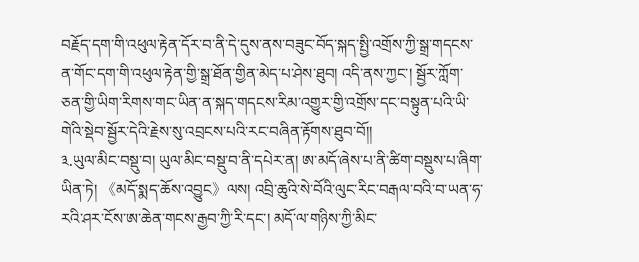བརྗོད་དག་གི་འཕུལ་རྟེན་དོར་བ་ནི་དེ་དུས་ནས་བཟུང་བོད་སྐད་སྤྱི་འགྲོས་ཀྱི་སྒྲ་གདངས་ན་གོང་དག་གི་འཕུལ་རྟེན་གྱི་སྒྲ་ཐོན་གྱིན་མེད་པ་ཤེས་ཐུབ། འདི་ནས་ཀྱང་། སྦྱོར་ཀློག་ཅན་གྱི་ཡིག་རིགས་གང་ཡིན་ན་སྐད་གདངས་རིམ་འགྱུར་གྱི་འགྲོས་དང་བསྟུན་པའི་ཡི་གེའི་སྡེབ་སྦྱོར་དེའི་རྗེས་སུ་འབྲངས་པའི་རང་བཞིན་རྟོགས་ཐུབ་བོ།།
༣.ཡུལ་མིང་བསྡུ་བ། ཡུལ་མིང་བསྡུ་བ་ནི་དཔེར་ན། ཨ་མདོ་ཞེས་པ་ནི་ཚིག་བསྡུས་པ་ཞིག་ཡིན་ཏེ། 《མདོ་སྨད་ཆོས་འབྱུང》ལས། འབྲི་ཆུའི་སེ་བོའི་ལུང་རིང་བརྒལ་བའི་བ་ཡན་ཧ་རའི་ཤར་ངོས་ཨ་ཆེན་གངས་རྒྱབ་ཀྱི་རི་དང་། མདོ་ལ་གཉིས་ཀྱི་མིང་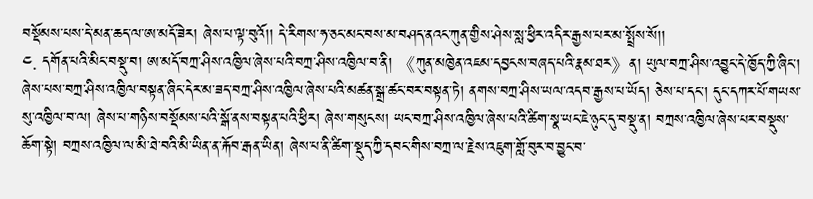བསྡོམས་པས་དེ་མན་ཆད་ལ་ཨ་མདོ་ཟེར། ཞེས་པ་ལྟ་བུའོ།། དེ་རིགས་ཧ་ཅང་མང་བས་མ་བཤད་ནའང་ཀུན་གྱིས་ཤེས་སླ་ཕྱིར་འདིར་རྒྱས་པར་མ་སྤྲོས་སོ།།
༤. དགོན་པའི་མིང་བསྡུ་བ། ཨ་མདོ་བཀྲ་ཤིས་འཁྱིལ་ཞེས་པའི་བཀྲ་ཤིས་འཁྱིལ་བ་ནི། 《ཀུན་མཁྱེན་འཇམ་དབྱངས་བཞད་པའི་རྣམ་ཐར》ན། ཡུལ་བཀྲ་ཤིས་འབྱུང་དེ་ཁྱོད་ཀྱི་ཞིང་། ཞེས་པས་བཀྲ་ཤིས་འཁྱིལ་བསྟན་ཞིང་དེར་མ་ཟད་བཀྲ་ཤིས་འཁྱིལ་ཞེས་པའི་མཚན་སྒྲ་ཚང་བར་བསྟན་ཏེ། ནགས་བཀྲ་ཤིས་ཡལ་འདབ་རྒྱས་པ་ཡོད། ཅེས་པ་དང་། དུང་དཀར་པོ་གཡས་སུ་འཁྱིལ་བ་ལ། ཞེས་པ་གཉིས་བསྡོམས་པའི་སྒོ་ནས་བསྟན་པའི་ཕྱིར། ཞེས་གསུངས། ཡང་བཀྲ་ཤིས་འཁྱིལ་ཞེས་པའི་ཚིག་སྣ་ཡང་ཇེ་ཉུང་དུ་བསྡུ་ན། བཀྲས་འཁྱིལ་ཞེས་པར་བསྡུས་ཆོག་སྟེ། བཀྲས་འཁྱིལ་ལ་མི་ཐེ་བའི་མི་ཡིན་ན་རྐོབ་རྒན་ཡིན། ཞེས་པ་ནི་ཚིག་སྡུད་ཀྱི་དབང་གིས་བཀྲ་ལ་རྗེས་འཇུག་གློ་བུར་བ་བྱུང་བ་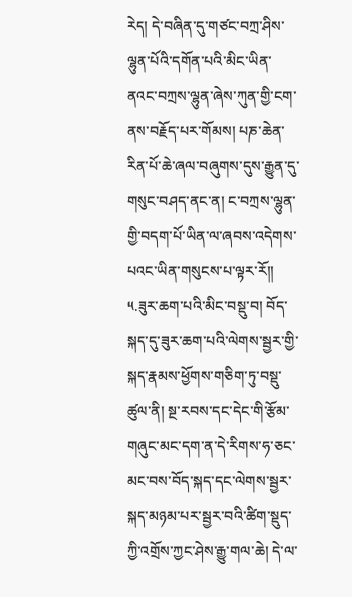རེད། དེ་བཞིན་དུ་གཙང་བཀྲ་ཤིས་ལྷུན་པོའི་དགོན་པའི་མིང་ཡིན་ནའང་བཀྲས་ལྷུན་ཞེས་ཀུན་གྱི་ངག་ནས་བརྗོད་པར་གོམས། པཎ་ཆེན་རིན་པོ་ཆེ་ཞལ་བཞུགས་དུས་རྒྱུན་དུ་གསུང་བཤད་ནང་ན། ང་བཀྲས་ལྷུན་གྱི་བདག་པོ་ཡིན་ལ་ཞབས་འདེགས་པའང་ཡིན་གསུངས་པ་ལྟར་རོ།།
༥.ཟུར་ཆག་པའི་མིང་བསྡུ་བ། བོད་སྐད་དུ་ཟུར་ཆག་པའི་ལེགས་སྦྱར་གྱི་སྐད་རྣམས་ཕྱོགས་གཅིག་ཏུ་བསྡུ་ཚུལ་ནི། སྔ་རབས་དང་དེང་གི་རྩོམ་གཞུང་མང་དག་ན་དེ་རིགས་ཧ་ཅང་མང་བས་བོད་སྐད་དང་ལེགས་སྦྱར་སྐད་མཉམ་པར་སྦྱར་བའི་ཚིག་སྡུད་ཀྱི་འགྲོས་ཀྱང་ཤེས་རྒྱུ་གལ་ཆེ། དེ་ལ་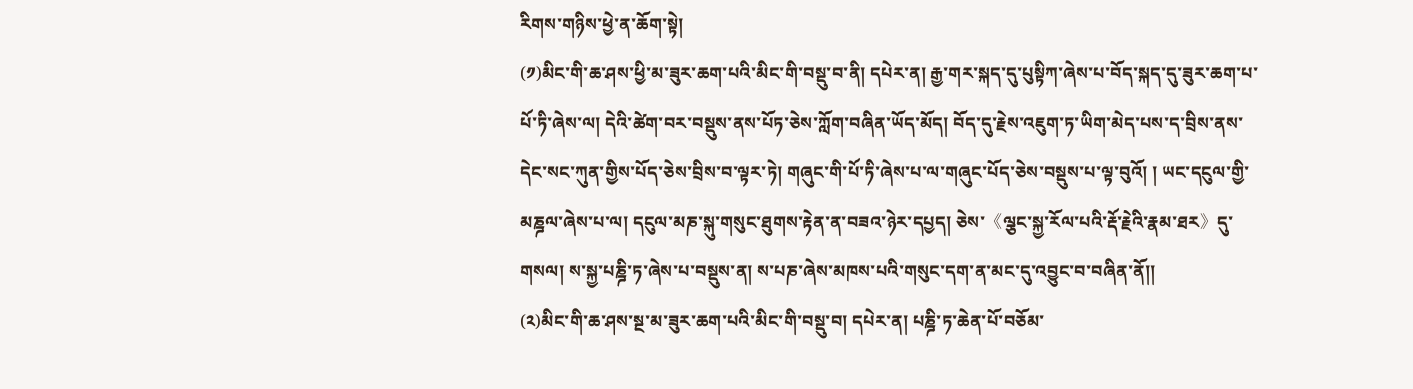རིགས་གཉིས་ཕྱེ་ན་ཆོག་སྟེ།
(༡)མིང་གི་ཆ་ཤས་ཕྱི་མ་ཟུར་ཆག་པའི་མིང་གི་བསྡུ་བ་ནི། དཔེར་ན། རྒྱ་གར་སྐད་དུ་པུསྟིཀ་ཞེས་པ་བོད་སྐད་དུ་ཟུར་ཆག་པ་པོ་ཏི་ཞེས་ལ། དེའི་ཚེག་བར་བསྡུས་ནས་པོཏ་ཅེས་ཀློག་བཞིན་ཡོད་མོད། བོད་དུ་རྗེས་འཇུག་ཏ་ཡིག་མེད་པས་ད་བྲིས་ནས་དེང་སང་ཀུན་གྱིས་པོད་ཅེས་བྲིས་བ་ལྟར་ཏེ། གཞུང་གི་པོ་ཏི་ཞེས་པ་ལ་གཞུང་པོད་ཅེས་བསྡུས་པ་ལྟ་བུའོ། ། ཡང་དངུལ་གྱི་མཎྜལ་ཞེས་པ་ལ། དངུལ་མཎ་སྐུ་གསུང་ཐུགས་རྟེན་ན་བཟའ་ཉེར་དཔྱད། ཅེས་《ལྕང་སྐྱ་རོལ་པའི་རྡོ་རྗེའི་རྣམ་ཐར》དུ་གསལ། ས་སྐྱ་པཎྜི་ཏ་ཞེས་པ་བསྡུས་ན། ས་པཎ་ཞེས་མཁས་པའི་གསུང་དག་ན་མང་དུ་འབྱུང་བ་བཞིན་ནོ།།
(༢)མིང་གི་ཆ་ཤས་སྔ་མ་ཟུར་ཆག་པའི་མིང་གི་བསྡུ་བ། དཔེར་ན། པཎྜི་ཏ་ཆེན་པོ་བཅོམ་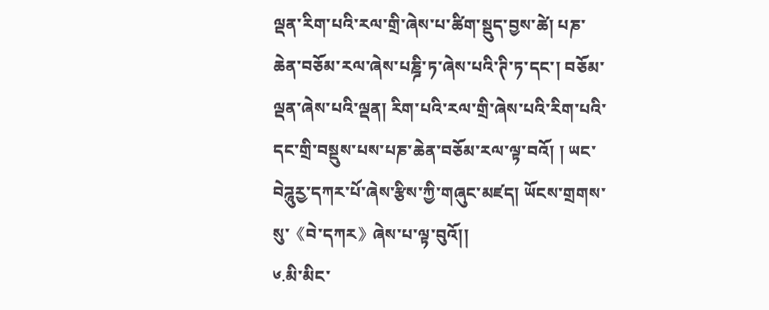ལྡན་རིག་པའི་རལ་གྲི་ཞེས་པ་ཚིག་སྡུད་བྱས་ཚེ། པཎ་ཆེན་བཅོམ་རལ་ཞེས་པཎྜི་ཏ་ཞེས་པའི་ཊི་ཏ་དང་། བཅོམ་ལྡན་ཞེས་པའི་ལྡན། རིག་པའི་རལ་གྲི་ཞེས་པའི་རིག་པའི་དང་གྲི་བསྡུས་པས་པཎ་ཆེན་བཅོམ་རལ་ལྟ་བའོ། ། ཡང་བེཌཱུརྱ་དཀར་པོ་ཞེས་རྩིས་ཀྱི་གཞུང་མཛད། ཡོངས་གྲགས་སུ་《བེ་དཀར》ཞེས་པ་ལྟ་བུའོ།།
༦.མི་མིང་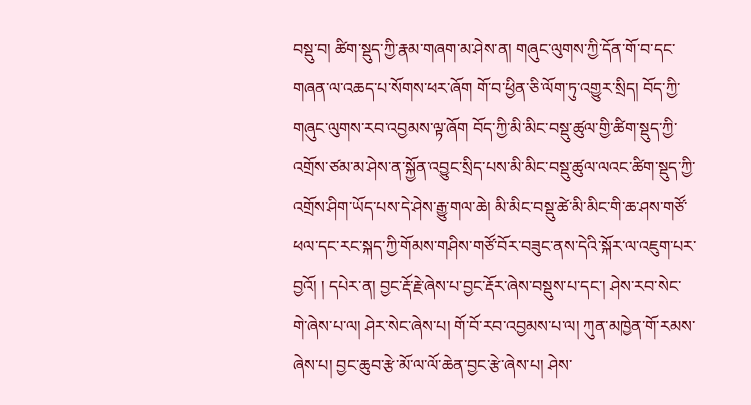བསྡུ་བ། ཚིག་སྡུད་ཀྱི་རྣམ་གཞག་མ་ཤེས་ན། གཞུང་ལུགས་ཀྱི་དོན་གོ་བ་དང་གཞན་ལ་འཆད་པ་སོགས་ཕར་ཞོག གོ་བ་ཕྱིན་ཅི་ལོག་ཏུ་འགྱུར་སྲིད། བོད་ཀྱི་གཞུང་ལུགས་རབ་འབྱམས་ལྟ་ཞོག བོད་ཀྱི་མི་མིང་བསྡུ་ཚུལ་གྱི་ཚིག་སྡུད་ཀྱི་འགྲོས་ཙམ་མ་ཤེས་ན་སྐྱོན་འབྱུང་སྲིད་པས་མི་མིང་བསྡུ་ཚུལ་ལའང་ཚིག་སྡུད་ཀྱི་འགྲོས་ཤིག་ཡོད་པས་དེ་ཤེས་རྒྱུ་གལ་ཆེ། མི་མིང་བསྡུ་ཚེ་མི་མིང་གི་ཆ་ཤས་གཙོ་ཕལ་དང་རང་སྐད་ཀྱི་གོམས་གཤིས་གཙོ་བོར་བཟུང་ནས་དེའི་སྐོར་ལ་འཇུག་པར་བྱའོ། ། དཔེར་ན། བྱང་རྡོ་རྗེ་ཞེས་པ་བྱང་རྡོར་ཞེས་བསྡུས་པ་དང་། ཤེས་རབ་སེང་གེ་ཞེས་པ་ལ། ཤེར་སེང་ཞེས་པ། གོ་བོ་རབ་འབྱམས་པ་ལ། ཀུན་མཁྱེན་གོ་རམས་ཞེས་པ། བྱང་ཆུབ་རྩེ་མོ་ལ་ལོ་ཆེན་བྱང་རྩེ་ཞེས་པ། ཤེས་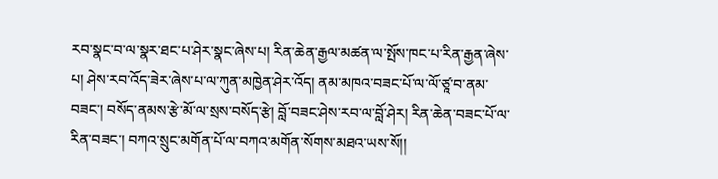རབ་སྣང་བ་ལ་སྣར་ཐང་པ་ཤེར་སྣང་ཞེས་པ། རིན་ཆེན་རྒྱལ་མཚན་ལ་སྤོས་ཁང་པ་རིན་རྒྱན་ཞེས་པ། ཤེས་རབ་འོད་ཟེར་ཞེས་པ་ལ་ཀུན་མཁྱེན་ཤེར་འོད། ནམ་མཁའ་བཟང་པོ་ལ་ལོ་ཙཱ་བ་ནམ་བཟང་། བསོད་ནམས་རྩེ་མོ་ལ་སྲས་བསོད་རྩེ། བློ་བཟང་ཤེས་རབ་ལ་བློ་ཤེར། རིན་ཆེན་བཟང་པོ་ལ་རིན་བཟང་། བཀའ་སྲུང་མགོན་པོ་ལ་བཀའ་མགོན་སོགས་མཐའ་ཡས་སོ།།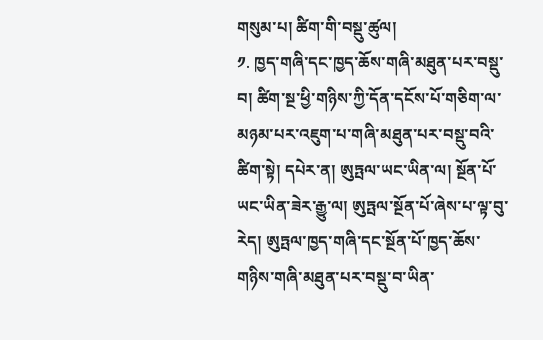གསུམ་པ། ཚིག་གི་བསྡུ་ཚུལ།
༡. ཁྱད་གཞི་དང་ཁྱད་ཆོས་གཞི་མཐུན་པར་བསྡུ་བ། ཚིག་སྔ་ཕྱི་གཉིས་ཀྱི་དོན་དངོས་པོ་གཅིག་ལ་མཉམ་པར་འཇུག་པ་གཞི་མཐུན་པར་བསྡུ་བའི་ཚིག་སྟེ། དཔེར་ན། ཨུཏྤལ་ཡང་ཡིན་ལ། སྔོན་པོ་ཡང་ཡིན་ཟེར་རྒྱུ་ལ། ཨུཏྤལ་སྔོན་པོ་ཞེས་པ་ལྟ་བུ་རེད། ཨུཏྤལ་ཁྱད་གཞི་དང་སྔོན་པོ་ཁྱད་ཆོས་གཉིས་གཞི་མཐུན་པར་བསྡུ་བ་ཡིན་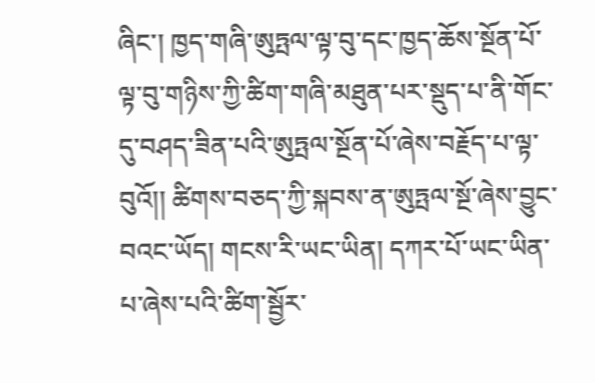ཞིང་། ཁྱད་གཞི་ཨུཏྤལ་ལྟ་བུ་དང་ཁྱད་ཆོས་སྔོན་པོ་ལྟ་བུ་གཉིས་ཀྱི་ཚིག་གཞི་མཐུན་པར་སྡུད་པ་ནི་གོང་དུ་བཤད་ཟིན་པའི་ཨུཏྤལ་སྔོན་པོ་ཞེས་བརྗོད་པ་ལྟ་བུའོ།། ཚིགས་བཅད་ཀྱི་སྐབས་ན་ཨུཏྤལ་སྔོ་ཞེས་བྱུང་བའང་ཡོད། གངས་རི་ཡང་ཡིན། དཀར་པོ་ཡང་ཡིན་པ་ཞེས་པའི་ཚིག་སྦྱོར་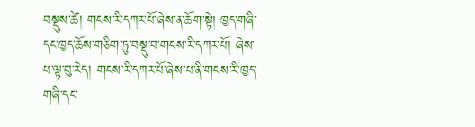བསྡུས་ཚེ། གངས་རི་དཀར་པོ་ཞེས་ན་ཆོག་སྟེ། ཁྱད་གཞི་དང་ཁྱད་ཆོས་གཅིག་ཏུ་བསྡུ་བ་གངས་རི་དཀར་པོ། ཞེས་པ་ལྟ་བུ་རེད། གངས་རི་དཀར་པོ་ཞེས་པ་ནི་གངས་རི་ཁྱད་གཞི་དང་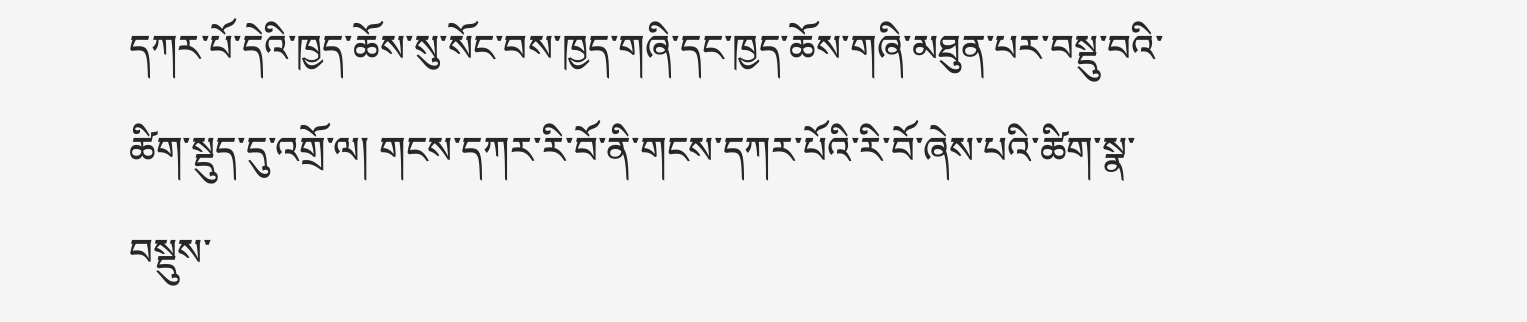དཀར་པོ་དེའི་ཁྱད་ཆོས་སུ་སོང་བས་ཁྱད་གཞི་དང་ཁྱད་ཆོས་གཞི་མཐུན་པར་བསྡུ་བའི་ཚིག་སྡུད་དུ་འགྲོ་ལ། གངས་དཀར་རི་བོ་ནི་གངས་དཀར་པོའི་རི་བོ་ཞེས་པའི་ཚིག་སྣ་བསྡུས་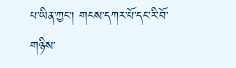པ་ཡིན་ཀྱང་། གངས་དཀར་པོ་དང་རི་བོ་གཉིས་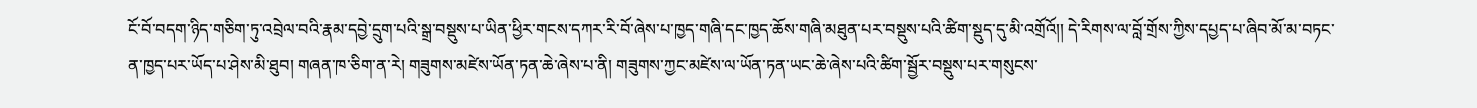ངོ་བོ་བདག་ཉིད་གཅིག་ཏུ་འབྲེལ་བའི་རྣམ་དབྱེ་དྲུག་པའི་སྒྲ་བསྡུས་པ་ཡིན་ཕྱིར་གངས་དཀར་རི་བོ་ཞེས་པ་ཁྱད་གཞི་དང་ཁྱད་ཆོས་གཞི་མཐུན་པར་བསྡུས་པའི་ཚིག་སྡུད་དུ་མི་འགྲོའོ།། དེ་རིགས་ལ་བློ་གྲོས་ཀྱིས་དཔྱད་པ་ཞིབ་མོ་མ་བཏང་ན་ཁྱད་པར་ཡོད་པ་ཤེས་མི་ཐུབ། གཞན་ཁ་ཅིག་ན་རེ། གཟུགས་མཛེས་ཡོན་ཏན་ཆེ་ཞེས་པ་ནི། གཟུགས་ཀྱང་མཛེས་ལ་ཡོན་ཏན་ཡང་ཆེ་ཞེས་པའི་ཚིག་སྦྱོར་བསྡུས་པར་གསུངས་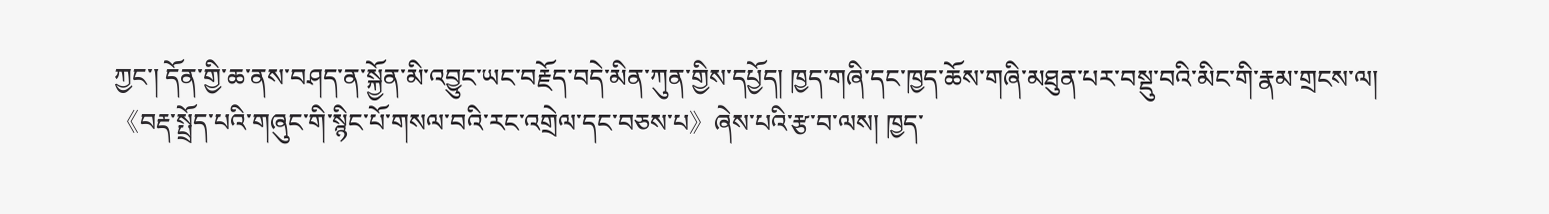ཀྱང་། དོན་གྱི་ཆ་ནས་བཤད་ན་སྐྱོན་མི་འབྱུང་ཡང་བརྗོད་བདེ་མིན་ཀུན་གྱིས་དཔྱོད། ཁྱད་གཞི་དང་ཁྱད་ཆོས་གཞི་མཐུན་པར་བསྡུ་བའི་མིང་གི་རྣམ་གྲངས་ལ། 《བརྡ་སྤྲོད་པའི་གཞུང་གི་སྙིང་པོ་གསལ་བའི་རང་འགྲེལ་དང་བཅས་པ》ཞེས་པའི་རྩ་བ་ལས། ཁྱད་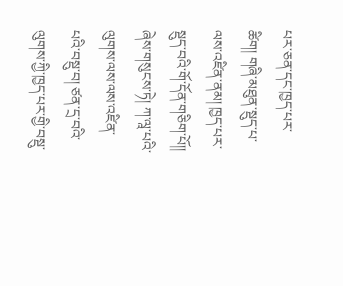པར་ཅན་དང་ཁྱད་པར་ཚིག། གཞི་མཐུན་སྡུད་པ་ལས་འཛིན་ནམ། ཁྱད་པར་སྡུད་བའི་གོ་དོན་གཅིག་པོ།། ཞེས་གསུངས་ཏེ། ཀ་ལཱ་པའི་ལུགས་ལས་ལས་འཛིན་པའི་བསྡུ་བ། ཙན་དྲ་བའི་ལུགས་ཀྱི་ཁྱད་པར་གྱི་བསྡུ་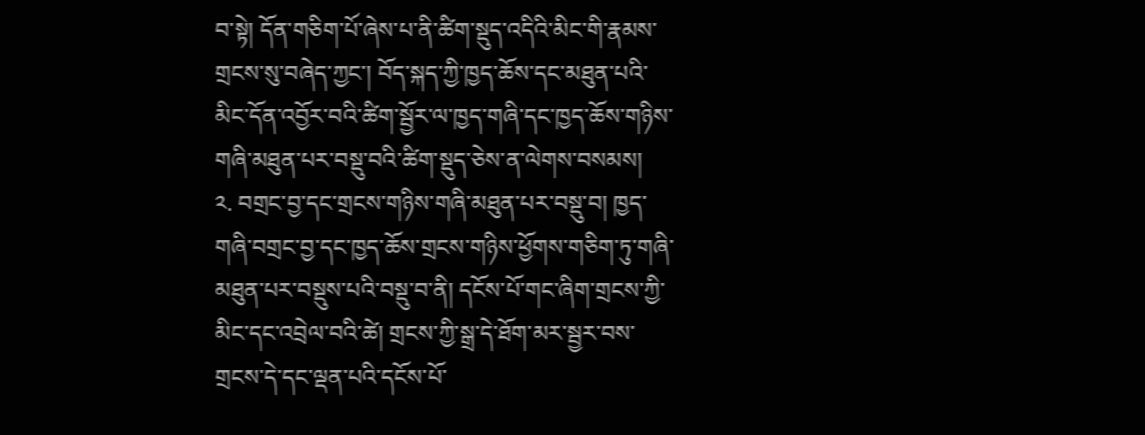བ་སྟེ། དོན་གཅིག་པོ་ཞེས་པ་ནི་ཚིག་སྡུད་འདིའི་མིང་གི་རྣམས་གྲངས་སུ་བཞེད་ཀྱང་། བོད་སྐད་ཀྱི་ཁྱད་ཆོས་དང་མཐུན་པའི་མིང་དོན་འབྱོར་བའི་ཚིག་སྦྱོར་ལ་ཁྱད་གཞི་དང་ཁྱད་ཆོས་གཉིས་གཞི་མཐུན་པར་བསྡུ་བའི་ཚིག་སྡུད་ཅེས་ན་ལེགས་བསམས།
༢. བགྲང་བྱ་དང་གྲངས་གཉིས་གཞི་མཐུན་པར་བསྡུ་བ། ཁྱད་གཞི་བགྲང་བྱ་དང་ཁྱད་ཆོས་གྲངས་གཉིས་ཕྱོགས་གཅིག་ཏུ་གཞི་མཐུན་པར་བསྡུས་པའི་བསྡུ་བ་ནི། དངོས་པོ་གང་ཞིག་གྲངས་ཀྱི་མིང་དང་འབྲེལ་བའི་ཚེ། གྲངས་ཀྱི་སྒྲ་དེ་ཐོག་མར་སྦྱར་བས་གྲངས་དེ་དང་ལྡན་པའི་དངོས་པོ་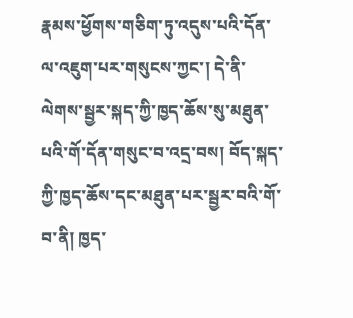རྣམས་ཕྱོགས་གཅིག་ཏུ་འདུས་པའི་དོན་ལ་འཇུག་པར་གསུངས་ཀྱང་། དེ་ནི་ལེགས་སྦྱར་སྐད་ཀྱི་ཁྱད་ཆོས་སུ་མཐུན་པའི་གོ་དོན་གསུང་བ་འདྲ་བས། བོད་སྐད་ཀྱི་ཁྱད་ཆོས་དང་མཐུན་པར་སྦྱར་བའི་གོ་བ་ནི། ཁྱད་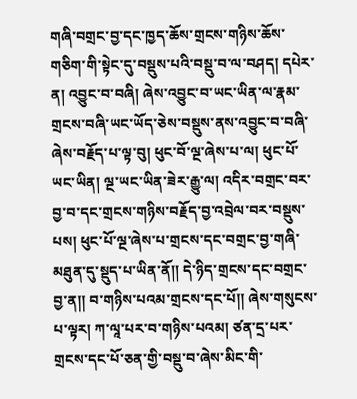གཞི་བགྲང་བྱ་དང་ཁྱད་ཆོས་གྲངས་གཉིས་ཆོས་གཅིག་གི་སྟེང་དུ་བསྡུས་པའི་བསྡུ་བ་ལ་བཤད། དཔེར་ན། འབྱུང་བ་བཞི། ཞེས་འབྱུང་བ་ཡང་ཡིན་ལ་རྣམ་གྲངས་བཞི་ཡང་ཡོད་ཅེས་བསྡུས་ནས་འབྱུང་བ་བཞི་ཞེས་བརྗོད་པ་ལྟ་བུ། ཕུང་བོ་ལྔ་ཞེས་པ་ལ། ཕུང་པོ་ཡང་ཡིན། ལྔ་ཡང་ཡིན་ཟེར་རྒྱུ་ལ། འདིར་བགྲང་བར་བྱ་བ་དང་གྲངས་གཉིས་བརྗོད་བྱ་འབྲེལ་བར་བསྡུས་པས། ཕུང་པོ་ལྔ་ཞེས་པ་གྲངས་དང་བགྲང་བྱ་གཞི་མཐུན་དུ་སྡུད་པ་ཡིན་ནོ།། དེ་ཉིད་གྲངས་དང་བགྲང་བྱ་ན།། བ་གཉིས་པའམ་གྲངས་དང་པོ།། ཞེས་གསུངས་པ་ལྟར། ཀ་ལཱ་པར་བ་གཉིས་པའམ། ཙན་དྲ་པར་གྲངས་དང་པོ་ཅན་གྱི་བསྡུ་བ་ཞེས་མིང་གི་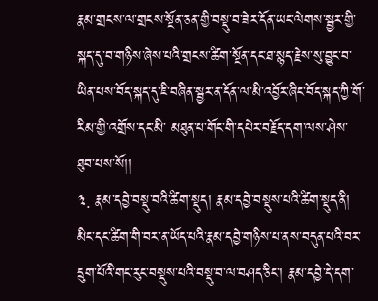རྣམ་གྲངས་ལ་གྲངས་སྔོན་ཅན་གྱི་བསྡུ་བ་ཟེར་དོན་ཡང་ལེགས་སྦྱར་གྱི་སྐད་དུ་བ་གཉིས་ཞེས་པའི་གྲངས་ཚིག་སྔོན་དང་ཐ་སྙད་རྗེས་སུ་བྱུང་བ་ཡིན་པས་བོད་སྐད་དུ་ཇི་བཞིན་སྦྱར་ན་དོན་ལ་མི་འབྱོར་ཞིང་བོད་སྐད་ཀྱི་གོ་རིམ་གྱི་འགྲོས་དང་མི་ མཐུན་པ་གོང་གི་དཔེར་བརྗོད་དག་ལས་ཤེས་ཐུབ་པས་སོ།།
༣. རྣམ་དབྱེ་བསྡུ་བའི་ཚིག་སྡུད། རྣམ་དབྱེ་བསྡུས་པའི་ཚིག་སྡུད་ནི། མིང་དང་ཚིག་གི་བར་ན་ཡོད་པའི་རྣམ་དབྱེ་གཉིས་པ་ནས་བདུན་པའི་བར་དྲུག་པོའི་གང་རུང་བསྡུས་པའི་བསྡུ་བ་ལ་བཤད་ཅིང་། རྣམ་དབྱེ་དེ་དག་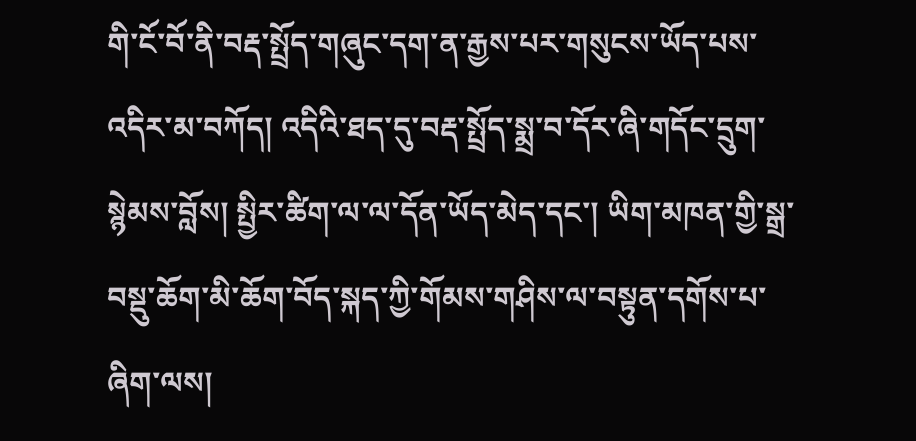གི་ངོ་བོ་ནི་བརྡ་སྤྲོད་གཞུང་དག་ན་རྒྱས་པར་གསུངས་ཡོད་པས་འདིར་མ་བཀོད། འདིའི་ཐད་དུ་བརྡ་སྤྲོད་སྨྲ་བ་དོར་ཞི་གདོང་དྲུག་སྙེམས་བློས། སྤྱིར་ཚིག་ལ་ལ་དོན་ཡོད་མེད་དང་། ཡིག་མཁན་གྱི་སྒྲ་བསྡུ་ཆོག་མི་ཆོག་བོད་སྐད་ཀྱི་གོམས་གཤིས་ལ་བསྟུན་དགོས་པ་ཞིག་ལས།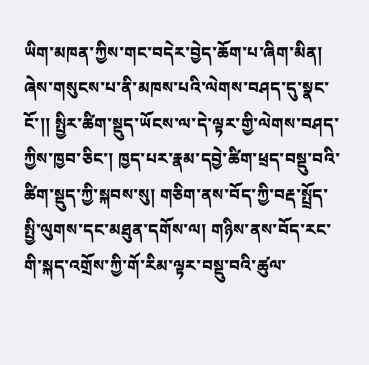ཡིག་མཁན་ཀྱིས་གང་བདེར་བྱེད་ཆོག་པ་ཞིག་མིན། ཞེས་གསུངས་པ་ནི་མཁས་པའི་ལེགས་བཤད་དུ་སྣང་ངོ་།། སྤྱིར་ཚིག་སྡུད་ཡོངས་ལ་དེ་ལྟར་གྱི་ལེགས་བཤད་ཀྱིས་ཁྱབ་ཅིང་། ཁྱད་པར་རྣམ་དབྱེ་ཚིག་ཕྲད་བསྡུ་བའི་ཚིག་སྡུད་ཀྱི་སྐབས་སུ། གཅིག་ནས་བོད་ཀྱི་བརྡ་སྤྲོད་སྤྱི་ལུགས་དང་མཐུན་དགོས་ལ། གཉིས་ནས་བོད་རང་གི་སྐད་འགྲོས་ཀྱི་གོ་རིམ་ལྟར་བསྡུ་བའི་ཚུལ་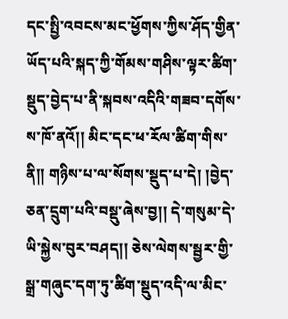དང་སྤྱི་འབངས་མང་ཕྱོགས་ཀྱིས་ཤོད་གྱིན་ཡོད་པའི་སྐད་ཀྱི་གོམས་གཤིས་ལྟར་ཚིག་སྡུད་བྱེད་པ་ནི་སྐབས་འདིའི་གཟབ་དགོས་ས་ཁོ་ནའོ།། མིང་དང་ཕ་རོལ་ཚིག་གིས་ནི།། གཉིས་པ་ལ་སོགས་སྡུད་པ་དེ། །བྱེད་ཅན་དྲུག་པའི་བསྡུ་ཞེས་བྱ།། དེ་གསུམ་དེ་ཡི་སྐྱེས་བུར་བཤད།། ཅེས་ལེགས་སྦྱར་གྱི་སྒྲ་གཞུང་དག་ཏུ་ཚིག་སྡུད་འདི་ལ་མིང་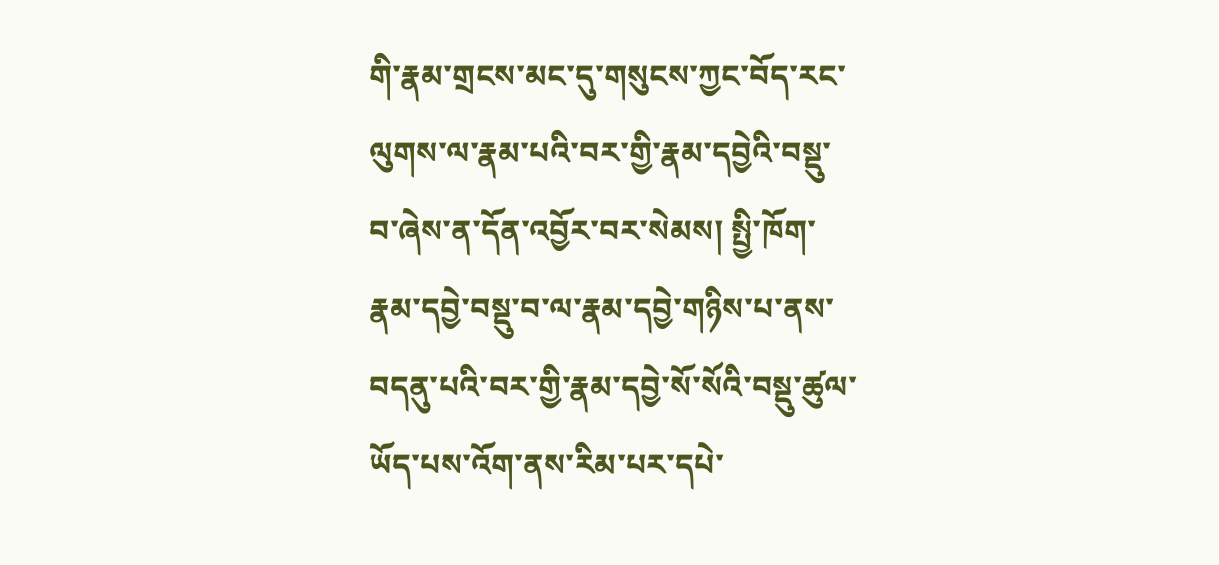གི་རྣམ་གྲངས་མང་དུ་གསུངས་ཀྱང་བོད་རང་ལུགས་ལ་རྣམ་པའི་བར་གྱི་རྣམ་དབྱེའི་བསྡུ་བ་ཞེས་ན་དོན་འབྱོར་བར་སེམས། སྤྱི་ཁོག་རྣམ་དབྱེ་བསྡུ་བ་ལ་རྣམ་དབྱེ་གཉིས་པ་ནས་བདནུ་པའི་བར་གྱི་རྣམ་དབྱེ་སོ་སོའི་བསྡུ་ཚུལ་ཡོད་པས་འོག་ནས་རིམ་པར་དཔེ་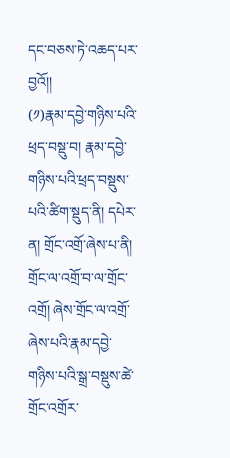དང་བཅས་ཏེ་འཆད་པར་བྱའོ།།
(༡)རྣམ་དབྱེ་གཉིས་པའི་ཕྲད་བསྡུ་བ། རྣམ་དབྱེ་གཉིས་པའི་ཕྲད་བསྡུས་པའི་ཚིག་སྡུད་ནི། དཔེར་ན། གྲོང་འགྲོ་ཞེས་པ་ནི། གྲོང་ལ་འགྲོ་བ་ལ་གྲོང་འགྲོ། ཞེས་གྲོང་ལ་འགྲོ་ཞེས་པའི་རྣམ་དབྱེ་གཉིས་པའི་སྒྲ་བསྡུས་ཚེ་གྲོང་འགྲོར་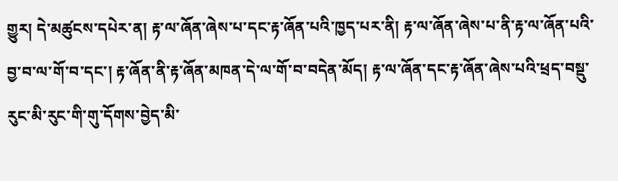གྱུར། དེ་མཚུངས་དཔེར་ན། རྟ་ལ་ཞོན་ཞེས་པ་དང་རྟ་ཞོན་པའི་ཁྱད་པར་ནི། རྟ་ལ་ཞོན་ཞེས་པ་ནི་རྟ་ལ་ཞོན་པའི་བྱ་བ་ལ་གོ་བ་དང་། རྟ་ཞོན་ནི་རྟ་ཞོན་མཁན་དེ་ལ་གོ་བ་བདེན་མོད། རྟ་ལ་ཞོན་དང་རྟ་ཞོན་ཞེས་པའི་ཕྲད་བསྡུ་རུང་མི་རུང་གི་གུ་དོགས་བྱེད་མི་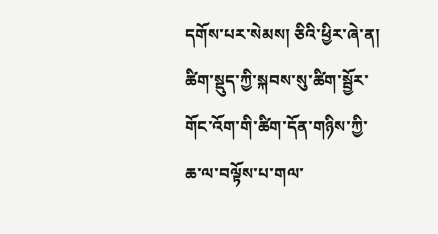དགོས་པར་སེམས། ཅིའི་ཕྱིར་ཞེ་ན། ཚིག་སྡུད་ཀྱི་སྐབས་སུ་ཚིག་སྦྱོར་གོང་འོག་གི་ཚིག་དོན་གཉིས་ཀྱི་ཆ་ལ་བལྟོས་པ་གལ་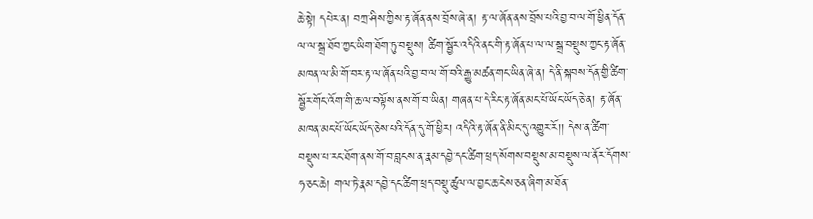ཆེ་སྟེ། དཔེར་ན། བཀྲ་ཤིས་ཀྱིས་རྟ་ཞོན་ནས་བྲོས་ཞེ་ན། རྟ་ལ་ཞོན་ནས་བྲོས་པའི་བྱ་བ་ལ་གོ་ཕྱིན་དོན་ལ་ལ་སྒྲ་ཐོབ་ཀྱང་ཡིག་ཐོག་ཏུ་བསྡུས། ཚིག་སྦྱོར་འདིའི་ནང་གི་རྟ་ཞོན་པ་ལ་ལ་སྒྲ་བསྡུས་ཀྱང་རྟ་ཞོན་མཁན་ལ་མི་གོ་བར་རྟ་ལ་ཞོན་པའི་བྱ་བ་ལ་གོ་བའི་རྒྱུ་མཚན་གང་ཡིན་ཞེ་ན། དེ་ནི་སྐབས་དོན་གྱི་ཚིག་སྦྱོར་གོང་འོག་གི་ཆ་ལ་བལྟོས་ནས་གོ་བ་ཡིན། གཞན་པ་དེ་རིང་རྟ་ཞོན་མང་པོ་ཡོང་ཡོད་ཅེ་ན། རྟ་ཞོན་མཁན་མང་པོ་ཡོང་ཡོད་ཅེས་པའི་དོན་དུ་གོ་ཕྱིར། འདིའི་རྟ་ཞོན་ནི་མིང་དུ་འགྱུར་རོ།། དེས་ན་ཚིག་བསྡུས་པ་རང་ཐོག་ནས་གོ་བ་བླངས་ན་རྣམ་དབྱེ་དང་ཚིག་ཕྲད་སོགས་བསྡུས་མ་བསྡུས་ལ་ནོར་དོགས་ཧ་ཅང་ཆེ། གལ་ཏེ་རྣམ་དབྱེ་དང་ཚིག་ཕྲད་བསྡུ་ཚུལ་ལ་བྱང་ཆ་ངེས་ཅན་ཞིག་མ་ཐོན་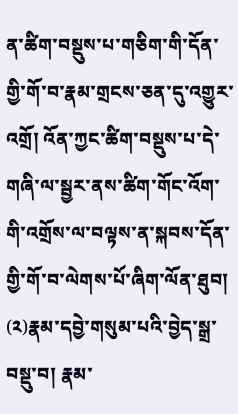ན་ཚིག་བསྡུས་པ་གཅིག་གི་དོན་གྱི་གོ་བ་རྣམ་གྲངས་ཅན་དུ་འགྱུར་འགྲོ། འོན་ཀྱང་ཚིག་བསྡུས་པ་དེ་གཞི་ལ་སྦྱར་ནས་ཚིག་གོང་འོག་གི་འགྲོས་ལ་བལྟས་ན་སྐབས་དོན་གྱི་གོ་བ་ལེགས་པོ་ཞིག་ལོན་ཐུབ།
(༢)རྣམ་དབྱེ་གསུམ་པའི་བྱེད་སྒྲ་བསྡུ་བ། རྣམ་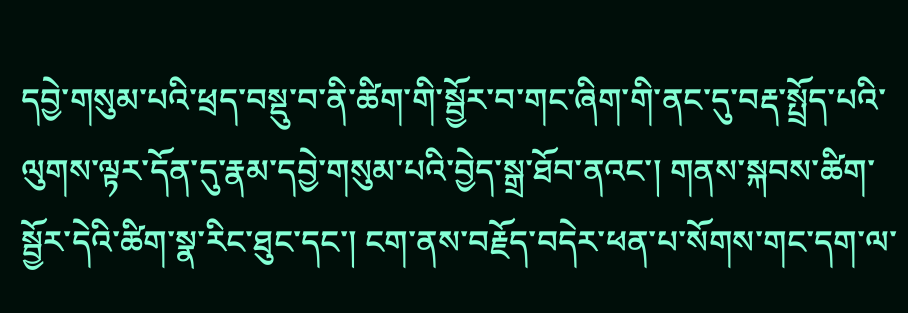དབྱེ་གསུམ་པའི་ཕྲད་བསྡུ་བ་ནི་ཚིག་གི་སྦྱོར་བ་གང་ཞིག་གི་ནང་དུ་བརྡ་སྤྲོད་པའི་ལུགས་ལྟར་དོན་དུ་རྣམ་དབྱེ་གསུམ་པའི་བྱེད་སྒྲ་ཐོབ་ནའང་། གནས་སྐབས་ཚིག་སྦྱོར་དེའི་ཚིག་སྣ་རིང་ཐུང་དང་། ངག་ནས་བརྗོད་བདེར་ཕན་པ་སོགས་གང་དག་ལ་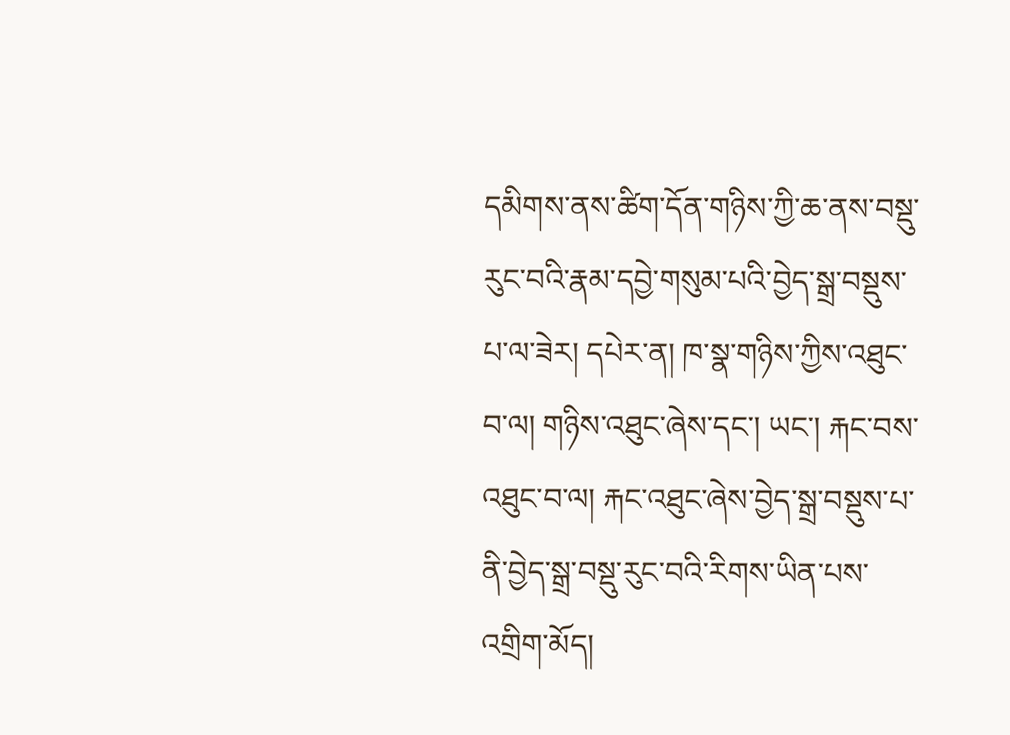དམིགས་ནས་ཚིག་དོན་གཉིས་ཀྱི་ཆ་ནས་བསྡུ་རུང་བའི་རྣམ་དབྱེ་གསུམ་པའི་བྱེད་སྒྲ་བསྡུས་པ་ལ་ཟེར། དཔེར་ན། ཁ་སྣ་གཉིས་ཀྱིས་འཐུང་བ་ལ། གཉིས་འཐུང་ཞེས་དང་། ཡང་། རྐང་བས་འཐུང་བ་ལ། རྐང་འཐུང་ཞེས་བྱེད་སྒྲ་བསྡུས་པ་ནི་བྱེད་སྒྲ་བསྡུ་རུང་བའི་རིགས་ཡིན་པས་འགྲིག་མོད།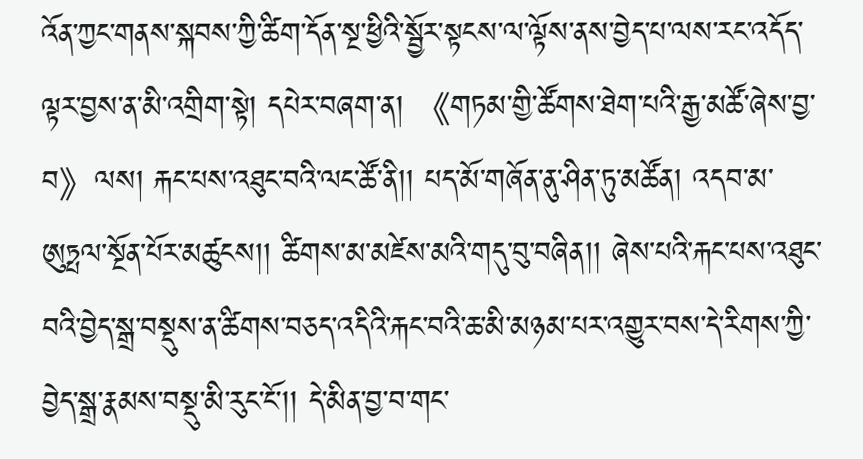འོན་ཀྱང་གནས་སྐབས་ཀྱི་ཚིག་དོན་སྔ་ཕྱིའི་སྦྱོར་སྟངས་ལ་ལྟོས་ནས་བྱེད་པ་ལས་རང་འདོད་ལྟར་བྱས་ན་མི་འགྲིག་སྟེ། དཔེར་བཞག་ན། 《གཏམ་གྱི་ཚོགས་ཐེག་པའི་རྒྱ་མཚོ་ཞེས་བྱ་བ》ལས། རྐང་པས་འཐུང་བའི་ལང་ཚོ་ནི།། པད་མོ་གཞོན་ནུ་ཤིན་ཏུ་མཚོན། འདབ་མ་ཨུཏྤལ་སྔོན་པོར་མཚུངས།། ཚིགས་མ་མཛེས་མའི་གདུ་བུ་བཞིན།། ཞེས་པའི་རྐང་པས་འཐུང་བའི་བྱེད་སྒྲ་བསྡུས་ན་ཚིགས་བཅད་འདིའི་རྐང་བའི་ཆ་མི་མཉམ་པར་འགྱུར་བས་དེ་རིགས་ཀྱི་བྱེད་སྒྲ་རྣམས་བསྡུ་མི་རུང་ངོ་།། དེ་མིན་བྱ་བ་གང་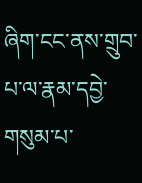ཞིག་ངང་ནས་གྲུབ་པ་ལ་རྣམ་དབྱེ་གསུམ་པ་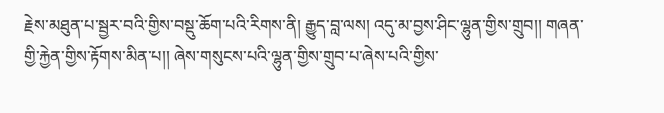རྗེས་མཐུན་པ་སྦྱར་བའི་གྱིས་བསྡུ་ཆོག་པའི་རིགས་ནི། རྒྱུད་བླ་ལས། འདུ་མ་བྱས་ཤིང་ལྷུན་གྱིས་གྲུབ།། གཞན་གྱི་རྐྱེན་གྱིས་རྟོགས་མིན་པ།། ཞེས་གསུངས་པའི་ལྷུན་གྱིས་གྲུབ་པ་ཞེས་པའི་གྱིས་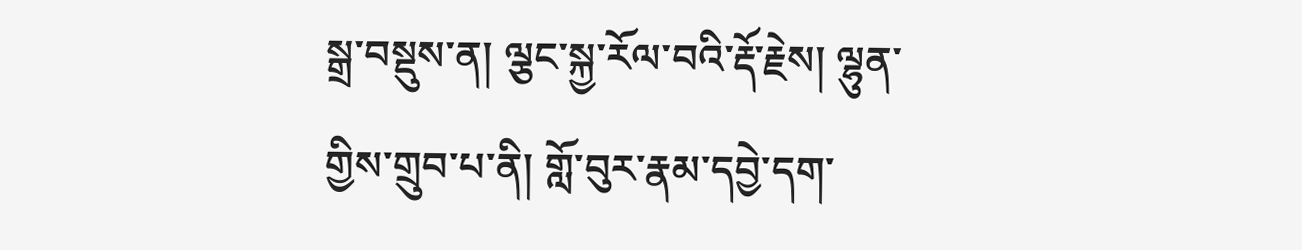སྒྲ་བསྡུས་ན། ལྕང་སྐྱ་རོལ་བའི་རྡོ་རྗེས། ལྷུན་གྱིས་གྲུབ་པ་ནི། གློ་བུར་རྣམ་དབྱེ་དག་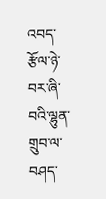འབད་རྩོལ་ཉེ་བར་ཞི་བའི་ལྷུན་གྲུབ་ལ་བཤད་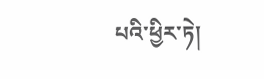པའི་ཕྱིར་ཏེ།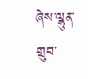ཞེས་ལྷུན་གྲུབ་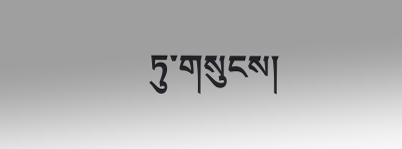ཏུ་གསུངས།